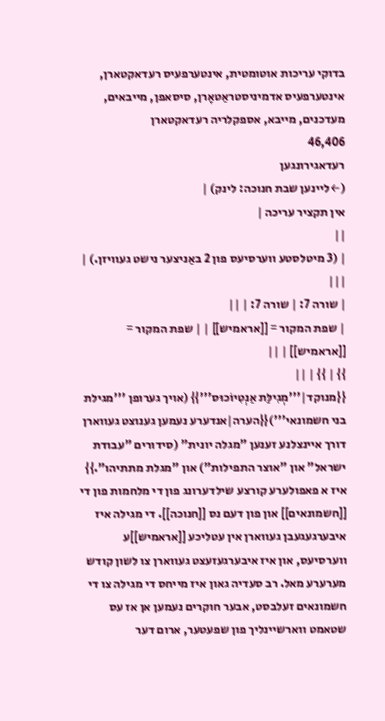בדוקי עריכות אוטומטית, אינטערפעיס רעדאקטארן, אינטערפעיס אדמיניסטראַטאָרן, סיסאפן, מייבאים, מעדכנים, מייבא, אספקלריה רעדאקטארן
46,406
רעדאגירונגען
(←ליינען שבת חנוכה: לינק) |
אין תקציר עריכה |
||
| (3 מיטלסטע ווערסיעס פון 2 באַניצער נישט געוויזן.) | |||
| שורה 7: | שורה 7: | ||
| שפת המקור = [[אראמיש]] | | שפת המקור = [[אראמיש]] | ||
}} | }} | ||
{{מנוקד|'''מְגִילַּת אַנְטִיוֹכוּס'''}} (אויך גערופן '''מגילת בני חשמונאי'''){{הערה|אנדערע נעמען גענוצט געווארן דורך איינצלנע זענען "מגלה יונית" (סידורים "עבודת ישראל" און "אוצר התפילות") און "מגלת מתתיהו".}} איז א פאפולערע קורצע שילדערונג פון די מלחמות פון די [[חשמונאים]] און פון דעם נס [[חנוכה]]. די מגילה איז איבערגעגעבן געווארן אין עטליכע [[אראמיש]]ע ווערסיעס, און איז איבערגעזעצט געווארן צו לשון קודש מערערע מאל. רב סעדיה גאון איז מייחס די מגילה צו די חשמונאים זעלבסט, אבער חוקרים נעמען אן אז עס שטאמט ווארשיינליך פון שפעטער, ארום דער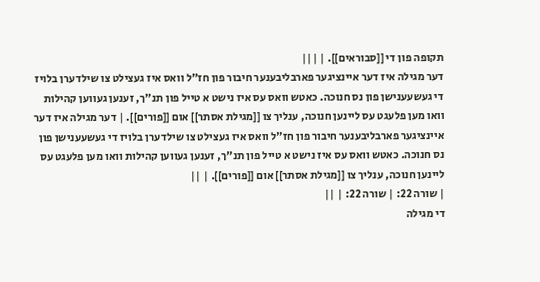תקופה פון די [[סבוראים]]. | |||
דער מגילה איז דער איינציגער פארבליבענער חיבור פון חז"ל וואס איז געצילט צו שילדערן בלויז די געשעענישן פון נס חנוכה. כאטש וואס עס איז נישט א טייל פון תנ"ך, זענען געווען קהילות וואו מען פלעגט עס ליינען חנוכה, ענליך צו [[מגילת אסתר]] אום [[פורים]]. | דער מגילה איז דער איינציגער פארבליבענער חיבור פון חז"ל וואס איז געצילט צו שילדערן בלויז די געשעענישן פון נס חנוכה. כאטש וואס עס איז נישט א טייל פון תנ"ך, זענען געווען קהילות וואו מען פלעגט עס ליינען חנוכה, ענליך צו [[מגילת אסתר]] אום [[פורים]]. | ||
| שורה 22: | שורה 22: | ||
די מגילה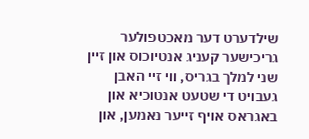שילדערט דער מאכטפולער גריכישער קעניג אנטיוכוס און זיין שני למלך בגריס, ווי זיי האבן געבויט די שטעט אנטוכיא און באגראס אויף זייער נאמען, און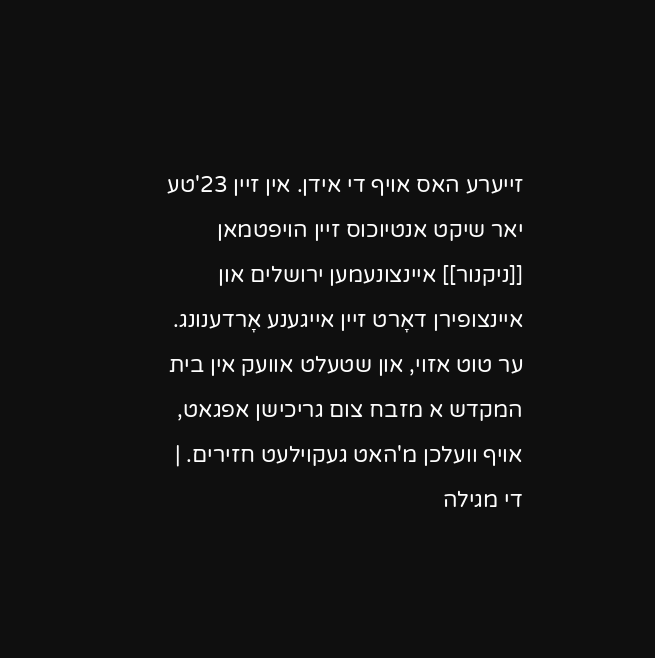זייערע האס אויף די אידן. אין זיין 23'טע יאר שיקט אנטיוכוס זיין הויפטמאן [[ניקנור]] איינצונעמען ירושלים און איינצופירן דאָרט זיין אייגענע אָרדענונג. ער טוט אזוי, און שטעלט אוועק אין בית המקדש א מזבח צום גריכישן אפגאט, אויף וועלכן מ'האט געקוילעט חזירים. | די מגילה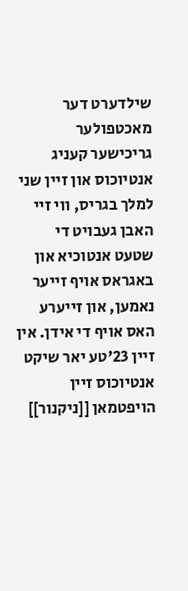שילדערט דער מאכטפולער גריכישער קעניג אנטיוכוס און זיין שני למלך בגריס, ווי זיי האבן געבויט די שטעט אנטוכיא און באגראס אויף זייער נאמען, און זייערע האס אויף די אידן. אין זיין 23'טע יאר שיקט אנטיוכוס זיין הויפטמאן [[ניקנור]]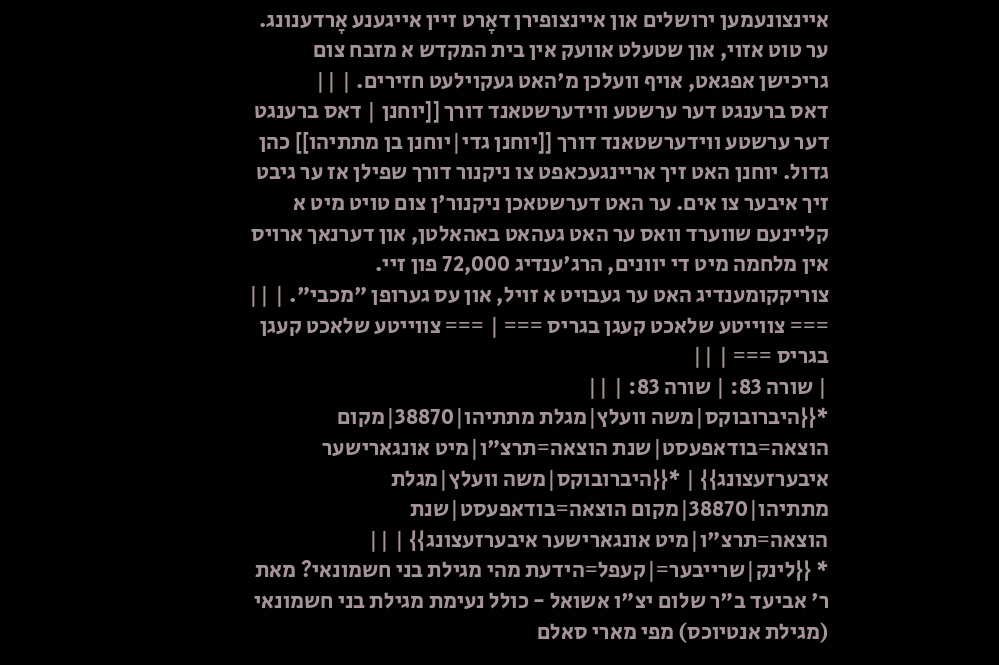איינצונעמען ירושלים און איינצופירן דאָרט זיין אייגענע אָרדענונג. ער טוט אזוי, און שטעלט אוועק אין בית המקדש א מזבח צום גריכישן אפגאט, אויף וועלכן מ'האט געקוילעט חזירים. | ||
דאס ברענגט דער ערשטע ווידערשטאנד דורך [[יוחנן | דאס ברענגט דער ערשטע ווידערשטאנד דורך [[יוחנן גדי|יוחנן בן מתתיהו]] כהן גדול. יוחנן האט זיך אריינגעכאפט צו ניקנור דורך שפילן אז ער גיבט זיך איבער צו אים. ער האט דערשטאכן ניקנור'ן צום טויט מיט א קליינעם שווערד וואס ער האט געהאט באהאלטן, און דערנאך ארויס אין מלחמה מיט די יוונים, הרג'ענדיג 72,000 פון זיי. צוריקקומענדיג האט ער געבויט א זויל, און עס גערופן "מכבי". | ||
=== צווייטע שלאכט קעגן בגריס === | === צווייטע שלאכט קעגן בגריס === | ||
| שורה 83: | שורה 83: | ||
*{{היברובוקס|משה וועלץ|מגלת מתתיהו|38870|מקום הוצאה=בודאפעסט|שנת הוצאה=תרצ"ו|מיט אונגארישער איבערזעצונג}} | *{{היברובוקס|משה וועלץ|מגלת מתתיהו|38870|מקום הוצאה=בודאפעסט|שנת הוצאה=תרצ"ו|מיט אונגארישער איבערזעצונג}} | ||
* {{לינק|שרייבער=|קעפל=הידעת מהי מגילת בני חשמונאי? מאת ר' אביעד ב"ר שלום יצ"ו אשואל - כולל נעימת מגילת בני חשמונאי (מגילת אנטיוכס) מפי מארי סאלם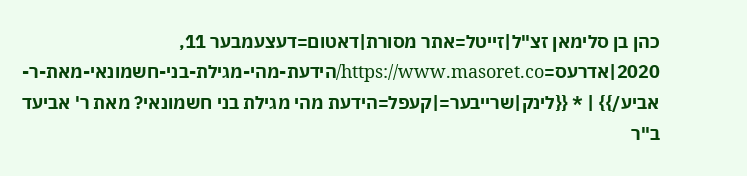כהן בן סלימאן זצ"ל|זייטל=אתר מסורת|דאטום=דעצעמבער 11, 2020|אדרעס=https://www.masoret.co/הידעת-מהי-מגילת-בני-חשמונאי-מאת-ר-אביע/}} | * {{לינק|שרייבער=|קעפל=הידעת מהי מגילת בני חשמונאי? מאת ר' אביעד ב"ר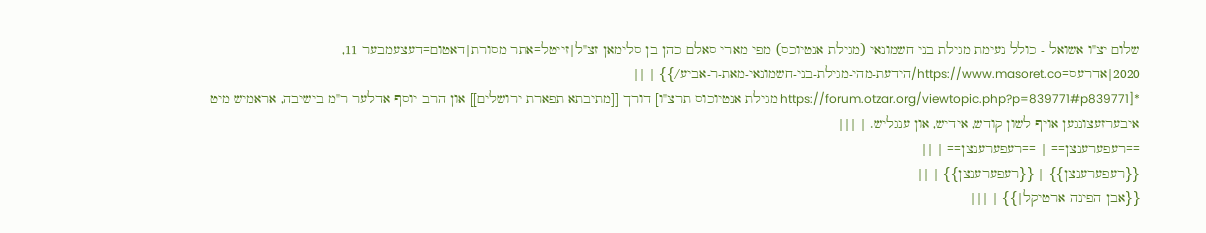שלום יצ"ו אשואל - כולל נעימת מגילת בני חשמונאי (מגילת אנטיוכס) מפי מארי סאלם כהן בן סלימאן זצ"ל|זייטל=אתר מסורת|דאטום=דעצעמבער 11, 2020|אדרעס=https://www.masoret.co/הידעת-מהי-מגילת-בני-חשמונאי-מאת-ר-אביע/}} | ||
*[https://forum.otzar.org/viewtopic.php?p=839771#p839771 מגילת אנטיוכוס תרצ"ו] דורך [[מתיבתא תפארת ירושלים]] און הרב יוסף אדלער ר"מ בישיבה, אראמיש מיט איבערזעצונגען אויף לשון קודש, אידיש, און ענגליש. | |||
==רעפערענצן== | ==רעפערענצן== | ||
{{רעפערענצן}} | {{רעפערענצן}} | ||
{{אבן הפינה ארטיקל|}} | |||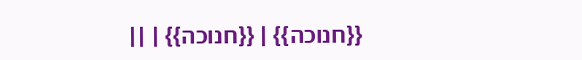{{חנוכה}} | {{חנוכה}} | ||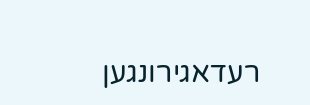רעדאגירונגען